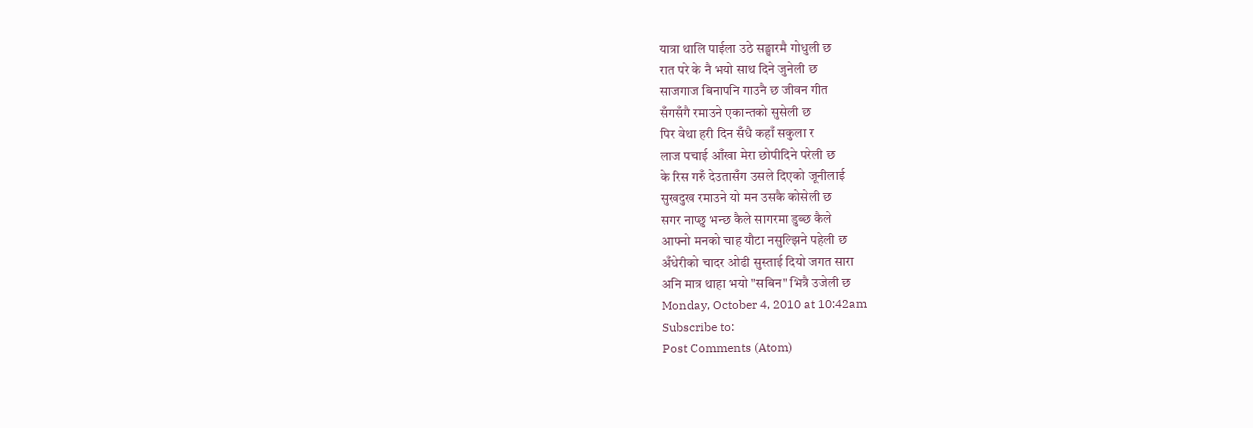यात्रा थालि पाईला उठे सङ्घारमै गोधुली छ
रात परे के नै भयो साथ दिने जुनेली छ
साजगाज बिनापनि गाउनै छ जीवन गीत
सँगसँगै रमाउने एकान्तको सुसेली छ
पिर वेथा हरी दिन सँधै कहाँ सकुला र
लाज पचाई आँखा मेरा छोपीदिने परेली छ
के रिस गरुँ देउतासँग उसले दिएको जूनीलाई
सुखदुख रमाउने यो मन उसकै कोसेली छ
सगर नाप्छु भन्छ कैले सागरमा डुब्छ कैले
आफ्नो मनको चाह यौटा नसुल्झिने पहेली छ
अँधेरीको चादर ओढी सुस्ताई दियो जगत सारा
अनि मात्र थाहा भयो "सबिन" भित्रै उजेली छ
Monday, October 4, 2010 at 10:42am
Subscribe to:
Post Comments (Atom)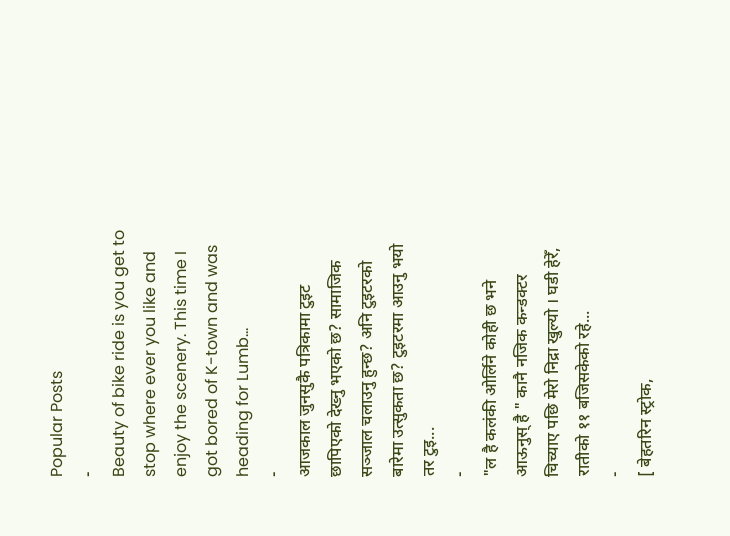Popular Posts
-
Beauty of bike ride is you get to stop where ever you like and enjoy the scenery. This time I got bored of K-town and was heading for Lumb...
-
आजकाल जुनसुकै पत्रिकामा टुइट छापिएको देख्नु भएको छ? सामाजिक सञ्जाल चलाउनु हुन्छ? अनि टुइटरको बारेमा उत्सुकता छ? टुइटरमा आउनु भयो तर टुइ...
-
"ल है कलंकी ओर्लिने कोही छ भने आऊनुस् है " कानै नजिक कन्डक्टर चिच्याए पछि मेरो निद्रा खुल्यो । घडी हेरेँ, रातीको ११ बजिसकेको रहे...
-
[ बेहतरिन स्ट्रोक,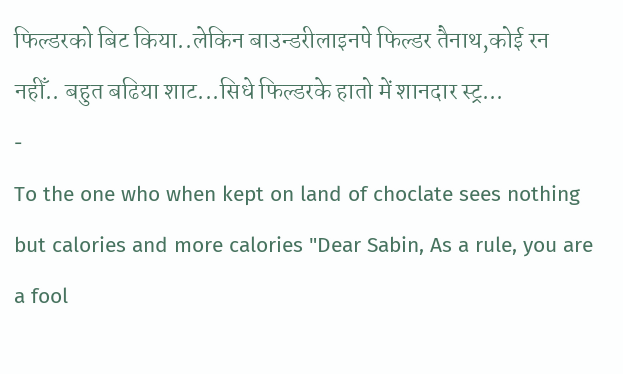फिल्डरको बिट किया..लेकिन बाउन्डरीलाइनपे फिल्डर तैनाथ,कोई रन नहीँ.. बहुत बढिया शाट...सिधे फिल्डरके हातो में शानदार स्ट्र...
-
To the one who when kept on land of choclate sees nothing but calories and more calories "Dear Sabin, As a rule, you are a fool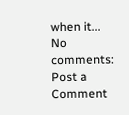when it...
No comments:
Post a Comment